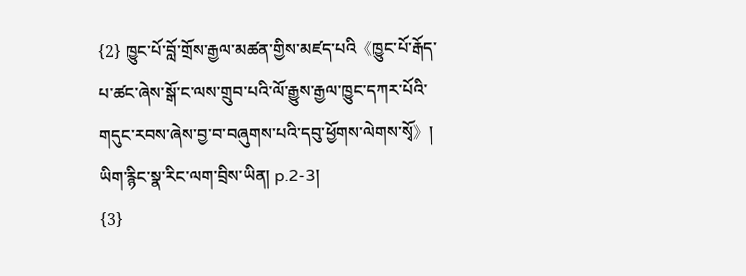{2} ཁྱུང་པོ་བློ་གྲོས་རྒྱལ་མཚན་གྱིས་མཛད་པའི《ཁྱུང་པོ་རྒོད་པ་ཚང་ཞེས་སྒོ་ང་ལས་གྲུབ་པའི་ལོ་རྒྱུས་རྒྱལ་ཁྱུང་དཀར་པོའི་གདུང་རབས་ཞེས་བྱ་བ་བཞུགས་པའི་དབུ་ཕྱོགས་ལེགས་སྭོ》། ཡིག་རྙིང་སྣ་རིང་ལག་བྲིས་ཡིན། p.2-3།
{3}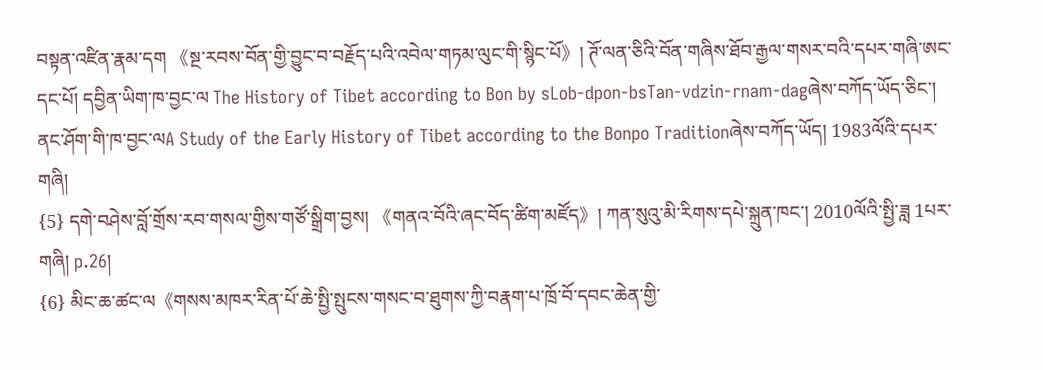བསྟན་འཛིན་རྣམ་དག 《སྔ་རབས་བོན་གྱི་བྱུང་བ་བརྗོད་པའི་འབེལ་གཏམ་ལུང་གི་སྙིང་པོ》། ཊོ་ལན་ཅིའི་བོན་གཞིས་ཐོབ་རྒྱལ་གསར་བའི་དཔར་གཞི་ཨང་དང་པོ། དབྱིན་ཡིག་ཁ་བྱང་ལ The History of Tibet according to Bon by sLob-dpon-bsTan-vdzin-rnam-dagཞེས་བཀོད་ཡོད་ཅིང་། ནང་ཤོག་གི་ཁ་བྱང་ལA Study of the Early History of Tibet according to the Bonpo Traditionཞེས་བཀོད་ཡོད། 1983ལོའི་དཔར་གཞི།
{5} དགེ་བཤེས་བློ་གྲོས་རབ་གསལ་གྱིས་གཙོ་སྒྲིག་བྱས། 《གནའ་བོའི་ཞང་བོད་ཚིག་མཛོད》། ཀན་སུའུ་མི་རིགས་དཔེ་སྐྲུན་ཁང་། 2010ལོའི་སྤྱི་ཟླ 1པར་གཞི། p.26།
{6} མིང་ཆ་ཚང་ལ《གསས་མཁར་རིན་པོ་ཆེ་སྤྱི་སྤུངས་གསང་བ་ཐུགས་ཀྱི་བརྣག་པ་ཁྲོ་བོ་དབང་ཆེན་གྱི་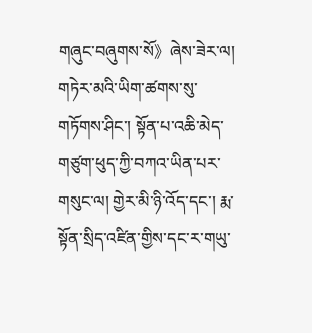གཞུང་བཞུགས་སོ》ཞེས་ཟེར་ལ། གཏེར་མའི་ཡིག་ཚགས་སུ་གཏོགས་ཤིང་། སྟོན་པ་འཆི་མེད་གཙུག་ཕུད་ཀྱི་བཀའ་ཡིན་པར་གསུང་ལ། གྱེར་མི་ཉི་འོད་དང་། རྨ་སྟོན་སྲིད་འཛིན་གྱིས་དང་ར་གཡུ་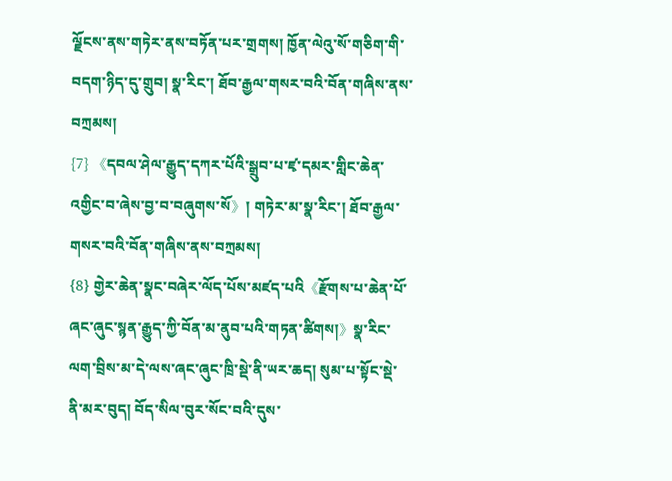ལྗོངས་ནས་གཏེར་ནས་བཏོན་པར་གྲགས། ཁྱོན་ལེའུ་སོ་གཅིག་གི་བདག་ཉིད་དུ་གྲུབ། སྣ་རིང་། ཐོབ་རྒྱལ་གསར་བའི་བོན་གཞིས་ནས་བཀྲམས།
{7} 《དབལ་ཤེལ་རྒྱུད་དཀར་པོའི་སྒྲུབ་པ་ཛྭ་དམར་གླིང་ཆེན་འགྱིང་བ་ཞེས་བྱ་བ་བཞུགས་སོ》། གཏེར་མ་སྣ་རིང་། ཐོབ་རྒྱལ་གསར་བའི་བོན་གཞིས་ནས་བཀྲམས།
{8} གྱེར་ཆེན་སྣང་བཞེར་ལོད་པོས་མཛད་པའི《རྫོགས་པ་ཆེན་པོ་ཞང་ཞུང་སྙན་རྒྱུད་ཀྱི་བོན་མ་ནུབ་པའི་གཏན་ཚིགས།》སྣ་རིང་ལག་བྲིས་མ་དེ་ལས་ཞང་ཞུང་ཁྲི་སྡེ་ནི་ཡར་ཆད། སུམ་པ་སྟོང་སྡེ་ནི་མར་བུད། བོད་སིལ་བུར་སོང་བའི་དུས་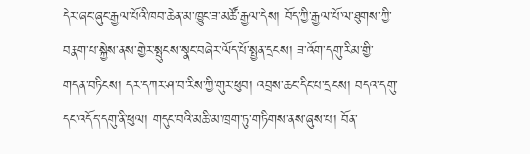དེར་ཞང་ཞུང་རྒྱལ་པོའི་ཁབ་ཆེན་མ་ཁྱུང་ཟ་མཚོ་རྒྱལ་དེས། བོད་ཀྱི་རྒྱལ་པོ་ལ་ཐུགས་ཀྱི་བརྣག་པ་སྐྱེས་ནས་གྱེར་སྤུངས་སྣང་བཞེར་ལོད་པོ་སྤྱན་དྲངས། ཟ་འོག་དགུ་རིམ་གྱི་གདན་བཏིངས། དར་དཀར་ཤ་བ་རིས་ཀྱི་གུར་ཕུབ། འབྲས་ཆང་དིང་པ་དྲངས། བདའ་དགུ་དང་འདོད་དགུ་ནི་ཕུལ། གདུང་བའི་མཆི་མ་ཁྲག་ཏུ་གཏིགས་ནས་ཞུས་པ། བོན་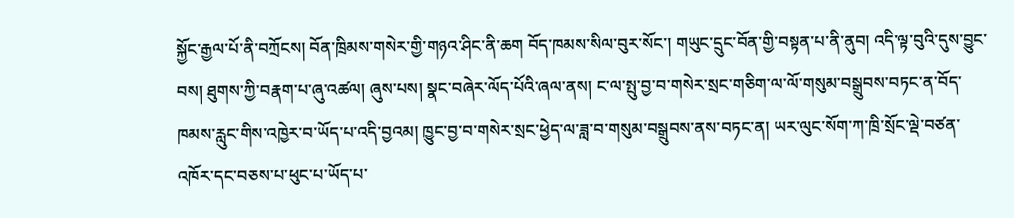སྐྱོང་རྒྱལ་པོ་ནི་བཀྲོངས། བོན་ཁྲིམས་གསེར་གྱི་གཉའ་ཤིང་ནི་ཆག བོད་ཁམས་སིལ་བུར་སོང་། གཡུང་དྲུང་བོན་གྱི་བསྟན་པ་ནི་ནུབ། འདི་ལྟ་བུའི་དུས་བྱུང་བས། ཐུགས་ཀྱི་བརྣག་པ་ཞུ་འཚལ། ཞུས་པས། སྣང་བཞེར་ལོད་པོའི་ཞལ་ནས། ང་ལ་སྤུ་བྱ་བ་གསེར་སྲང་གཅིག་ལ་ལོ་གསུམ་བསྒྲུབས་བཏང་ན་བོད་ཁམས་རླུང་གིས་འཁྱེར་བ་ཡོད་པ་འདི་བྱའམ། ཁྱུང་བྱ་བ་གསེར་སྲང་ཕྱེད་ལ་ཟླ་བ་གསུམ་བསྒྲུབས་ནས་བཏང་ན། ཡར་ལུང་སོག་ཀ་ཁྲི་སྲོང་ལྡེ་བཙན་འཁོར་དང་བཅས་པ་ཕུང་པ་ཡོད་པ་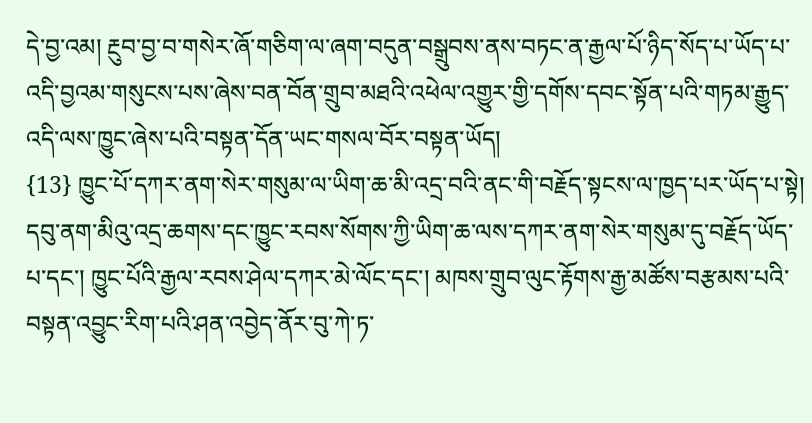དེ་བྱ་འམ། རྔུབ་བྱ་བ་གསེར་ཞོ་གཅིག་ལ་ཞག་བདུན་བསྒྲུབས་ནས་བཏང་ན་རྒྱལ་པོ་ཉིད་སོད་པ་ཡོད་པ་འདི་བྱའམ་གསུངས་པས་ཞེས་བན་བོན་གྲུབ་མཐའི་འཕེལ་འགྱུར་གྱི་དགོས་དབང་སྟོན་པའི་གཏམ་རྒྱུད་འདི་ལས་ཁྱུང་ཞེས་པའི་བསྟན་དོན་ཡང་གསལ་བོར་བསྟན་ཡོད།
{13} ཁྱུང་པོ་དཀར་ནག་སེར་གསུམ་ལ་ཡིག་ཆ་མི་འདྲ་བའི་ནང་གི་བརྗོད་སྟངས་ལ་ཁྱད་པར་ཡོད་པ་སྟེ། དབུ་ནག་མིའུ་འདྲ་ཆགས་དང་ཁྱུང་རབས་སོགས་ཀྱི་ཡིག་ཆ་ལས་དཀར་ནག་སེར་གསུམ་དུ་བརྗོད་ཡོད་པ་དང་། ཁྱུང་པོའི་རྒྱལ་རབས་ཤེལ་དཀར་མེ་ལོང་དང་། མཁས་གྲུབ་ལུང་རྟོགས་རྒྱ་མཚོས་བརྩམས་པའི་བསྟན་འབྱུང་རིག་པའི་ཤན་འབྱེད་ནོར་བུ་ཀེ་ཏ་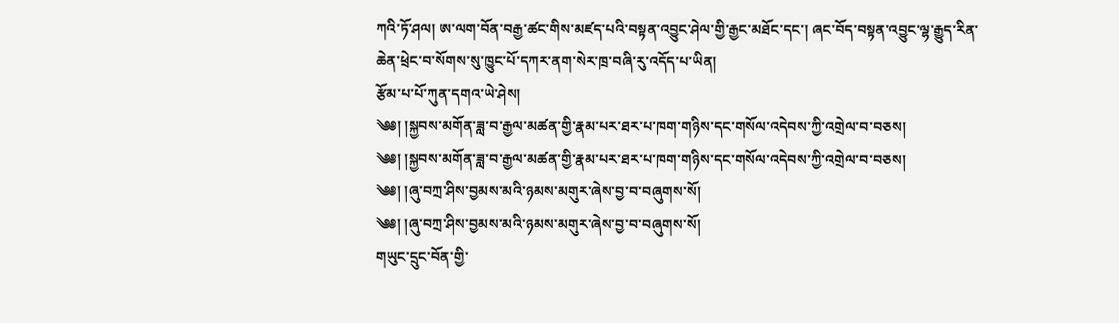ཀའི་ཏོ་ཤལ། ཨ་ལག་བོན་བརྒྱ་ཚང་གིས་མཛད་པའི་བསྟན་འབྱུང་ཤེལ་གྱི་རྒྱང་མཐོང་དང་། ཞང་བོད་བསྟན་འབྱུང་ལྷ་རྒྱུད་རིན་ཆེན་ཕྲེང་བ་སོགས་སུ་ཁྱུང་པོ་དཀར་ནག་སེར་ཁྲ་བཞི་རུ་འདོད་པ་ཡིན།
རྩོམ་པ་པོ་ཀུན་དགའ་ཡེ་ཤེས།
༄༅། །སྐྱབས་མགོན་ཟླ་བ་རྒྱལ་མཚན་གྱི་རྣམ་པར་ཐར་པ་ཁག་གཉིས་དང་གསོལ་འདེབས་ཀྱི་འགྲེལ་བ་བཅས།
༄༅། །སྐྱབས་མགོན་ཟླ་བ་རྒྱལ་མཚན་གྱི་རྣམ་པར་ཐར་པ་ཁག་གཉིས་དང་གསོལ་འདེབས་ཀྱི་འགྲེལ་བ་བཅས།
༄༅། །ཞུ་བཀྲ་ཤིས་བྱམས་མའི་ཉམས་མགུར་ཞེས་བྱ་བ་བཞུགས་སོ།
༄༅། །ཞུ་བཀྲ་ཤིས་བྱམས་མའི་ཉམས་མགུར་ཞེས་བྱ་བ་བཞུགས་སོ།
གཡུང་དྲུང་བོན་གྱི་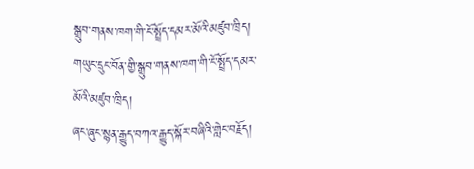སྒྲུབ་གནས་ཁག་གི་ངོ་སྤྲོད་དམར་མོའི་མཛུབ་ཁྲིད།
གཡུང་དྲུང་བོན་གྱི་སྒྲུབ་གནས་ཁག་གི་ངོ་སྤྲོད་དམར་མོའི་མཛུབ་ཁྲིད།
ཞང་ཞུང་སྙན་རྒྱུད་བཀའ་རྒྱུད་སྐོར་བཞིའི་གླེང་བརྗོད།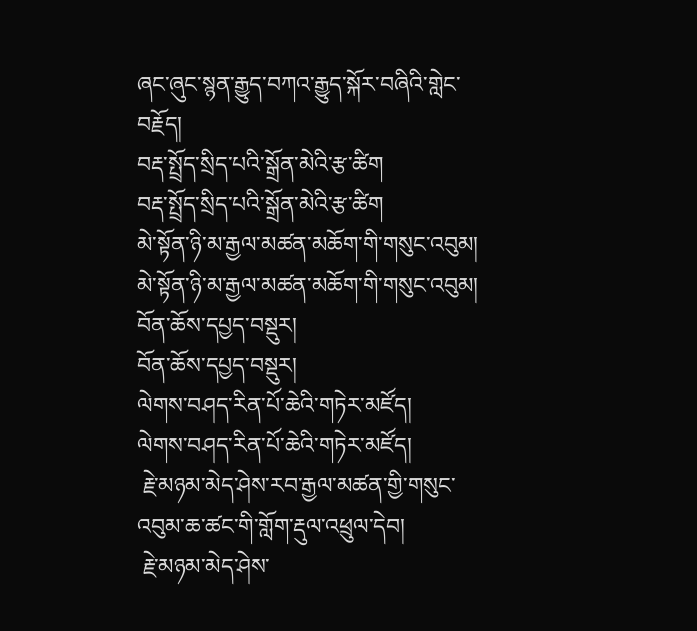ཞང་ཞུང་སྙན་རྒྱུད་བཀའ་རྒྱུད་སྐོར་བཞིའི་གླེང་བརྗོད།
བརྡ་སྤྲོད་སྲིད་པའི་སྒྲོན་མེའི་རྩ་ཚིག
བརྡ་སྤྲོད་སྲིད་པའི་སྒྲོན་མེའི་རྩ་ཚིག
མེ་སྟོན་ཉི་མ་རྒྱལ་མཚན་མཆོག་གི་གསུང་འབུམ།
མེ་སྟོན་ཉི་མ་རྒྱལ་མཚན་མཆོག་གི་གསུང་འབུམ།
བོན་ཆོས་དཔྱད་བསྡུར།
བོན་ཆོས་དཔྱད་བསྡུར།
ལེགས་བཤད་རིན་པོ་ཆེའི་གཏེར་མཛོད།
ལེགས་བཤད་རིན་པོ་ཆེའི་གཏེར་མཛོད།
 རྗེ་མཉམ་མེད་ཤེས་རབ་རྒྱལ་མཚན་གྱི་གསུང་འབུམ་ཆ་ཚང་གི་གློག་རྡུལ་འཕྲུལ་དེབ།
 རྗེ་མཉམ་མེད་ཤེས་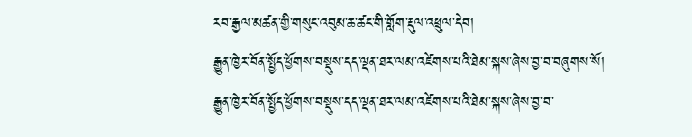རབ་རྒྱལ་མཚན་གྱི་གསུང་འབུམ་ཆ་ཚང་གི་གློག་རྡུལ་འཕྲུལ་དེབ།
རྒྱུན་ཁྱེར་བོན་སྤྱོད་ཕྱོགས་བསྡུས་དད་ལྡན་ཐར་ལམ་འཛེགས་པའི་ཐེམ་སྐས་ཞེས་བྱ་བ་བཞུགས་སོ།
རྒྱུན་ཁྱེར་བོན་སྤྱོད་ཕྱོགས་བསྡུས་དད་ལྡན་ཐར་ལམ་འཛེགས་པའི་ཐེམ་སྐས་ཞེས་བྱ་བ་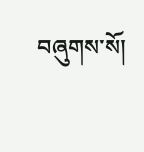བཞུགས་སོ།